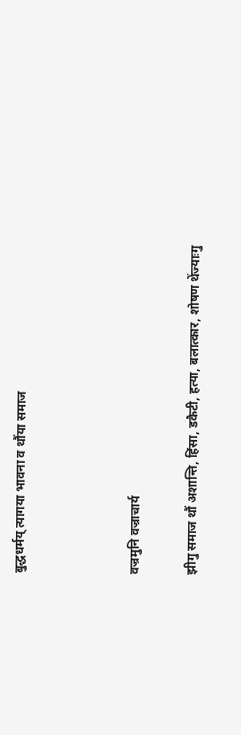बुद्धधर्मय् त्यागया भावना व थौंया समाज



वज्रमुनि वज्राचार्य

झीगु समाज थौं अशान्ति, हिंसा, डकैटी, हत्या, बलात्कार, शोषण थेंज्याःगु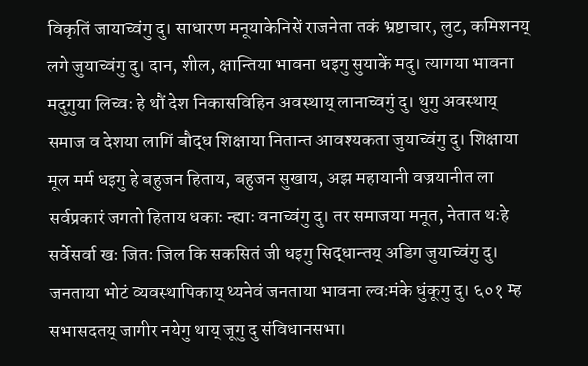विकृतिं जायाच्वंगु दु। साधारण मनूयाकेनिसें राजनेता तकं भ्रष्टाचार, लुट, कमिशनय् लगे जुयाच्वंगु दु। दान, शील, क्षान्तिया भावना धइगु सुयाकें मदु। त्यागया भावना मदुगुया लिच्वः हे थौं देश निकासविहिन अवस्थाय् लानाच्वगुं दु। थुगु अवस्थाय् समाज व देशया लागिं बौद्ध शिक्षाया नितान्त आवश्यकता जुयाच्वंगु दु। शिक्षाया मूल मर्म धइगु हे बहुजन हिताय, बहुजन सुखाय, अझ महायानी वज्रयानीत ला सर्वप्रकारं जगतो हिताय धकाः न्ह्याः वनाच्वंगु दु। तर समाजया मनूत, नेतात थःहे सर्वेसर्वा खः जितः जिल कि सकसितं जी धइगु सिद्धान्तय् अडिग जुयाच्वंगु दु। जनताया भोटं व्यवस्थापिकाय् थ्यनेवं जनताया भावना ल्वःमंके धुंकूगु दु। ६०१ म्ह सभासदतय् जागीर नयेगु थाय् जूगु दु संविधानसभा।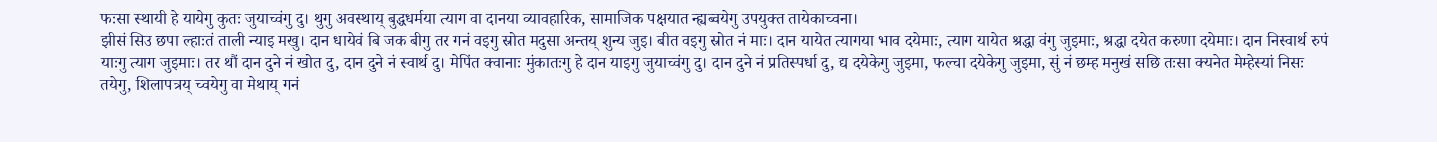फःसा स्थायी हे यायेगु कुतः जुयाच्वंगु दु। थुगु अवस्थाय् बुद्धधर्मया त्याग वा दानया व्यावहारिक, सामाजिक पक्षयात न्ह्यब्वयेगु उपयुक्त तायेकाच्वना।
झीसं सिउ छपा ल्हाःतं ताली न्याइ मखु। दान धायेवं बि जक बीगु तर गनं वइगु स्रोत मदुसा अन्तय् शुन्य जुइ। बीत वइगु स्रोत नं माः। दान यायेत त्यागया भाव दयेमाः, त्याग यायेत श्रद्धा वंगु जुइमाः, श्रद्धा दयेत करुणा दयेमाः। दान निस्वार्थ रुपं याःगु त्याग जुइमाः। तर थौं दान दुने नं खोत दु, दान दुने नं स्वार्थ दु। मेपिंत क्वानाः मुंकातःगु हे दान याइगु जुयाच्वंगु दु। दान दुने नं प्रतिस्पर्धा दु, द्य दयेकेगु जुइमा, फल्चा दयेकेगु जुइमा, सुं नं छम्ह मनुखं सछि तःसा क्यनेत मेम्हेस्यां निसः तयेगु, शिलापत्रय् च्वयेगु वा मेथाय् गनं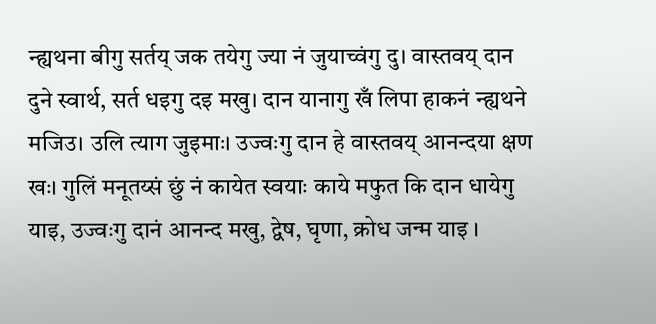न्ह्यथना बीगु सर्तय् जक तयेगु ज्या नं जुयाच्वंगु दु। वास्तवय् दान दुने स्वार्थ, सर्त धइगु दइ मखु। दान यानागु खँ लिपा हाकनं न्ह्यथने मजिउ। उलि त्याग जुइमाः। उज्वःगु दान हे वास्तवय् आनन्दया क्षण खः। गुलिं मनूतय्सं छुं नं कायेत स्वयाः काये मफुत कि दान धायेगु याइ, उज्वःगु दानं आनन्द मखु, द्वेष, घृणा, क्रोध जन्म याइ ।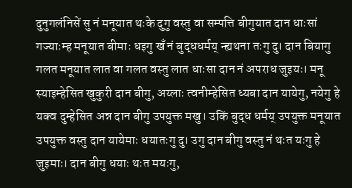दुनुगलंनिसें सु नं मनूयात थःके दुगु वस्तु वा सम्पत्ति बीगुयात दान धाःसां गज्याःम्ह मनूयात बीमाः धइगु खँ नं बुद्धधर्मय् न्ह्यथना तःगु दु। दान बियागु गलत मनूयात लात वा गलत वस्तु लात धाःसा दान नं अपराध जुइयः। मनू स्याइम्हेसित खुकुरी दान बीगु, अय्लाः त्वनीम्हेसित ध्यबा दान यायेगु, नयेगु हे यक्व दुम्हेसित अन्न दान बीगु उपयुक्त मखु। उकिं बुद्ध धर्मय् उपयुक्त मनूयात उपयुक्त वस्तु दान यायेमाः धयातःगु दु। उगु दान बीगु वस्तु नं थःत यःगु हे जुइमाः। दान बीगु धयाः थःत मयःगु,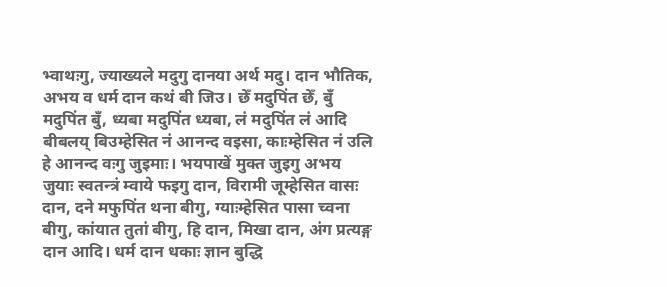भ्वाथःगु, ज्याख्यले मदुगु दानया अर्थ मदु। दान भौतिक, अभय व धर्म दान कथं बी जिउ। छेँ मदुपिंत छेँ, बुँ मदुपिंत बुँ, ध्यबा मदुपिंत ध्यबा, लं मदुपिंत लं आदि बीबलय् बिउम्हेसित नं आनन्द वइसा, काःम्हेसित नं उलि हे आनन्द वःगु जुइमाः। भयपाखें मुक्त जुइगु अभय जुयाः स्वतन्त्रं म्वाये फइगु दान, विरामी जूम्हेसित वासः दान, दने मफुपिंत थना बीगु, ग्याःम्हेसित पासा च्वना बीगु, कांयात तुतां बीगु, हि दान, मिखा दान, अंग प्रत्यङ्ग दान आदि। धर्म दान धकाः ज्ञान बुद्धि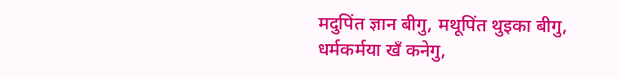मदुपिंत ज्ञान बीगु, मथूपिंत थुइका बीगु, धर्मकर्मया खँ कनेगु,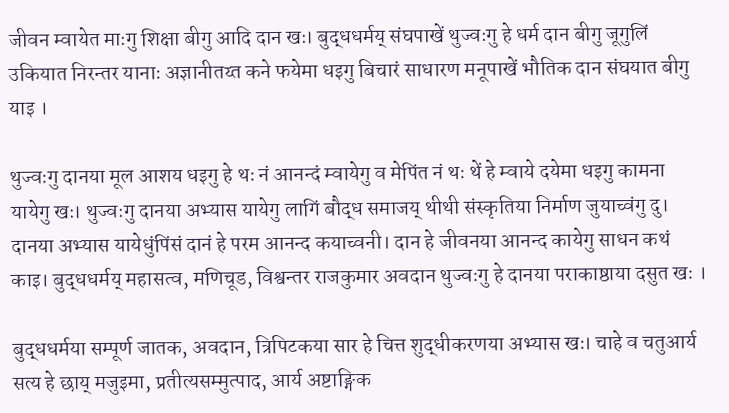जीवन म्वायेत माःगु शिक्षा बीगु आदि दान खः। बुद्धधर्मय् संघपाखें थुज्वःगु हे धर्म दान बीगु जूगुलिं उकियात निरन्तर यानाः अज्ञानीतय्त कने फयेमा धइगु बिचारं साधारण मनूपाखें भौतिक दान संघयात बीगु याइ ।

थुज्वःगु दानया मूल आशय धइगु हे थः नं आनन्दं म्वायेगु व मेपिंत नं थः थें हे म्वाये दयेमा धइगु कामना यायेगु खः। थुज्वःगु दानया अभ्यास यायेगु लागिं बौद्ध समाजय् थीथी संस्कृतिया निर्माण जुयाच्वंगु दु। दानया अभ्यास यायेधुंपिंसं दानं हे परम आनन्द कयाच्वनी। दान हे जीवनया आनन्द कायेगु साधन कथं काइ। बुद्धधर्मय् महासत्व, मणिचूड, विश्वन्तर राजकुमार अवदान थुज्वःगु हे दानया पराकाष्ठाया दसुत खः ।

बुद्धधर्मया सम्पूर्ण जातक, अवदान, त्रिपिटकया सार हे चित्त शुद्धीकरणया अभ्यास खः। चाहे व चतुआर्य सत्य हे छाय् मजुइमा, प्रतीत्यसम्मुत्पाद, आर्य अष्टाङ्गिक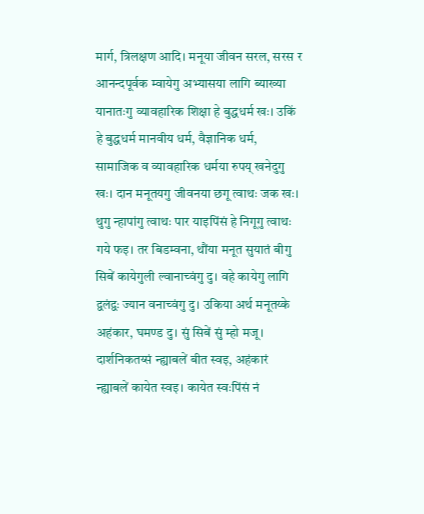मार्ग, त्रिलक्षण आदि। मनूया जीवन सरल, सरस र आनन्दपूर्वक म्वायेगु अभ्यासया लागि ब्याख्या यानातःगु व्यावहारिक शिक्षा हे बुद्धधर्म खः। उकिं हे बुद्धधर्म मानवीय धर्म, वैज्ञानिक धर्म, सामाजिक व व्यावहारिक धर्मया रुपय् खनेदुगु खः। दान मनूतयगु जीवनया छगू त्वाथः जक खः। थुगु न्हापांगु त्वाथः पार याइपिंसं हे निगूगु त्वाथः गये फइ। तर बिडम्वना, थौंया मनूत सुयातं बीगु सिबें कायेगुली ल्वानाच्वंगु दु। वहे कायेगु लागि द्वलंद्वः ज्यान वनाच्वंगु दु। उकिया अर्थ मनूतय्के अहंकार, घमण्ड दु। सुं सिबें सुं म्हो मजू। दार्शनिकतय्सं न्ह्याबलें बीत स्वइ, अहंकारं न्ह्याबलें कायेत स्वइ। कायेत स्वःपिंसं नं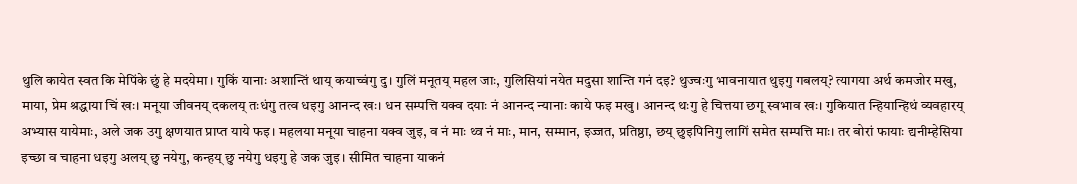थुलि कायेत स्वत कि मेपिंके छुं हे मदयेमा। गुकिं यानाः अशान्तिं थाय् कयाच्वंगु दु। गुलिं मनूतय् महल जाः, गुलिसियां नयेत मदुसा शान्ति गनं दइ? थुज्वःगु भावनायात थुइगु गबलय्? त्यागया अर्थ कमजोर मखु, माया, प्रेम श्रद्धाया चिं खः। मनूया जीवनय् दकलय् तःधंगु तत्व धइगु आनन्द खः। धन सम्पत्ति यक्व दयाः नं आनन्द न्यानाः काये फइ मखु। आनन्द थःगु हे चित्तया छगू स्वभाव खः। गुकियात न्हियान्हिथं व्यवहारय् अभ्यास यायेमाः, अले जक उगु क्षणयात प्राप्त याये फइ। महलया मनूया चाहना यक्व जुइ, व नं माः थ्व नं माः, मान, सम्मान, इज्जत, प्रतिष्ठा, छय् छुइपिनिगु लागिं समेत सम्पत्ति माः। तर बोरां फायाः द्यनीम्हेसिया इच्छा व चाहना धइगु अलय् छु नयेगु, कन्हय् छु नयेगु धइगु हे जक जुइ। सीमित चाहना याकनं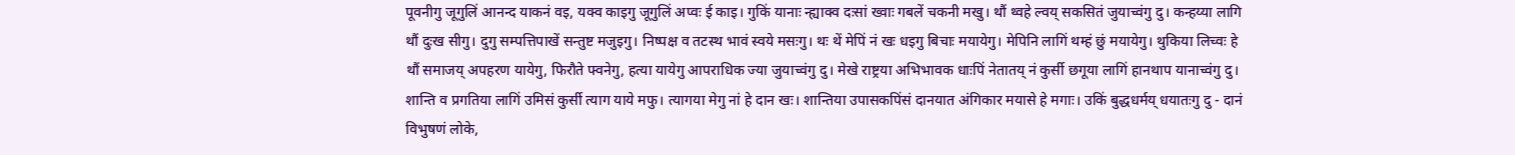पूवनीगु जूगुलिं आनन्द याकनं वइ, यक्व काइगु जूगुलिं अप्वः ई काइ। गुकिं यानाः न्ह्याक्व दःसां ख्वाः गबलें चकनी मखु। थौं थ्वहे ल्वय् सकसितं जुयाच्वंगु दु। कन्हय्या लागि थौं दुःख सीगु। दुगु सम्पत्तिपाखें सन्तुष्ट मजुइगु। निष्पक्ष व तटस्थ भावं स्वये मसःगु। थः थें मेपिं नं खः धइगु बिचाः मयायेगु। मेपिनि लागिं थम्हं छुं मयायेगु। थुकिया लिच्वः हे थौं समाजय् अपहरण यायेगु, फिरौते फ्वनेगु, हत्या यायेगु आपराधिक ज्या जुयाच्वंगु दु। मेखे राष्ट्रया अभिभावक धाःपिं नेतातय् नं कुर्सी छगूया लागिं हानथाप यानाच्वंगु दु। शान्ति व प्रगतिया लागिं उमिसं कुर्सी त्याग याये मफु। त्यागया मेगु नां हे दान खः। शान्तिया उपासकपिंसं दानयात अंगिकार मयासे हे मगाः। उकिं बुद्धधर्मय् धयातःगु दु - दानं विभुषणं लोके,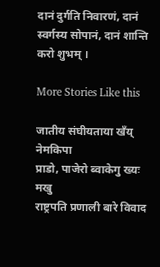दानं दुर्गति निवारणं, दानं स्वर्गस्य सोपानं, दानं शान्ति करो शुभम् ।

More Stories Like this

जातीय संघीयताया खँय् नेमकिपा
प्राडो, पाजेरो ब्वाकेगु ख्यः मखु
राष्ट्रपति प्रणाली बारे विवाद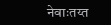नेवाःतय्त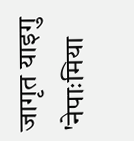जागृत याइगु 'नेपाःमिया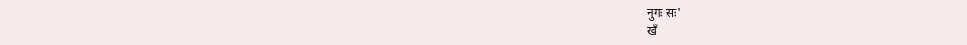नुगः सः'
खँ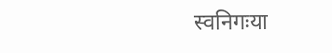स्वनिगःया